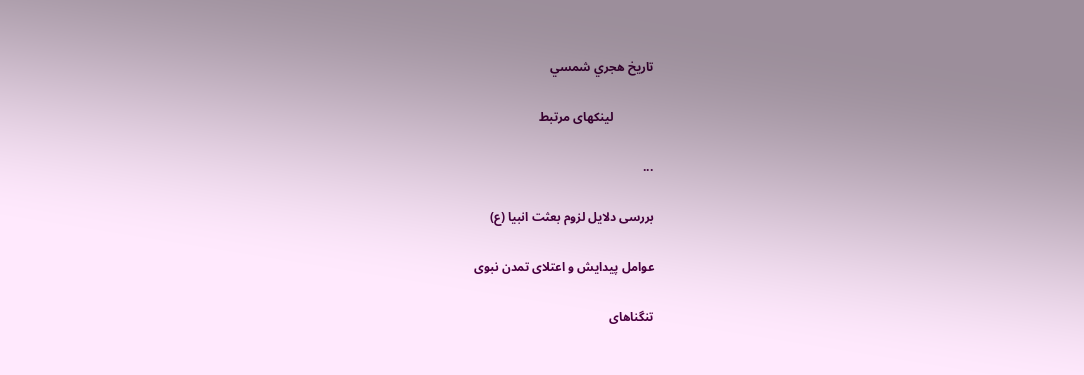تاريخ هجري شمسي

             لینکهای مرتبط

...

بررسی دلایل لزوم بعثت انبیا (ع)

عوامل پیدایش و اعتلای تمدن نبوی

تنگناهای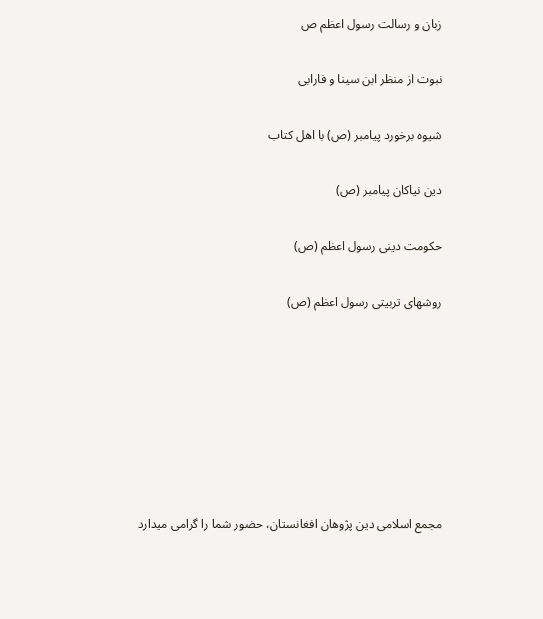زبان و رسالت رسول اعظم ص

نبوت از منظر ابن سینا و فارابی

شیوه برخورد پیامبر (ص) با اهل کتاب

دین نیاکان پیامبر (ص)

حکومت دینی رسول اعظم (ص)

روشهای تربیتی رسول اعظم (ص)







مجمع اسلامی دین پژوهان افغانستان، حضور شما را گرامی میدارد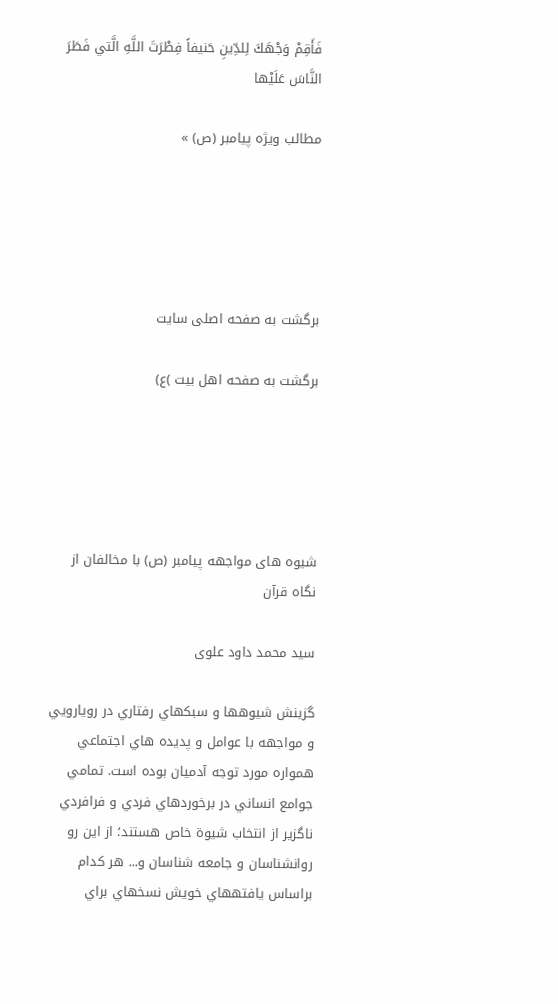فَأَقِمْ وَجْهَكَ لِلدِّينِ حَنيفاً فِطْرَتَ اللَّهِ الَّتي فَطَرَ النَّاسَ عَلَيْها

مطالب ویژه پیامبر (ص) »





برگشت به صفحه اصلی سایت

برگشت به صفحه اهل بیت )ع)





شیوه های مواجهه پیامبر (ص) با مخالفان از نگاه قرآن

سید محمد داود علوی

گزينش شيوهها و سبكهاي رفتاري در رويارويي و مواجهه با عوامل و پديده هاي اجتماعي همواره مورد توجه آدميان بوده است. تمامي جوامع انساني در برخوردهاي فردي و فرافردي ناگزير از انتخاب شيوة خاص هستند؛ از اين رو روانشناسان و جامعه شناسان و... هر كدام براساس يافتههاي خويش نسخهاي براي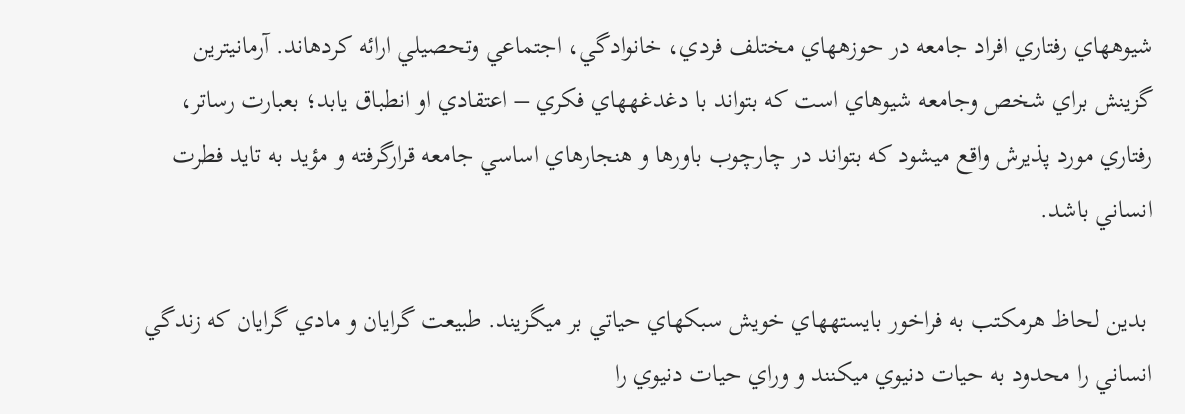شيوههاي رفتاري افراد جامعه در حوزههاي مختلف فردي، خانوادگي، اجتماعي وتحصيلي ارائه کردهاند. آرمانيترين گزينش براي شخص وجامعه شيوهاي است كه بتواند با دغدغههاي فكري – اعتقادي او انطباق يابد؛ بعبارت رساتر، رفتاري مورد پذيرش واقع ميشود كه بتواند در چارچوب باورها و هنجارهاي اساسي جامعه قرارگرفته و مؤيد به تايد فطرت انساني باشد.

 بدين لحاظ هرمكتب به فراخور بايستههاي خويش سبكهاي حياتي بر ميگزيند. طبيعت گرايان و مادي گرايان كه زندگي انساني را محدود به حيات دنيوي ميكنند و وراي حيات دنيوي را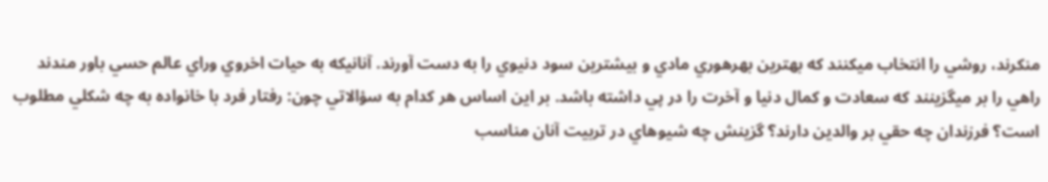منكرند، روشي را انتخاب ميكنند كه بهترين بهرهوري مادي و بيشترين سود دنيوي را به دست آورند. آنانيكه به حيات اخروي وراي عالم حسي باور مندند راهي را بر ميگزينند كه سعادت و كمال دنيا و آخرت را در پي داشته باشد. بر اين اساس هر کدام به سؤالاتي چون: رفتار فرد با خانواده به چه شكلي مطلوب است؟ فرزندان چه حقي بر والدين دارند؟ گزينش چه شيوهاي در تربيت آنان مناسب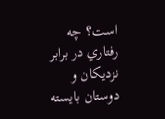است؟ چه رفتاري در برابر نزديكان و دوستان بايسته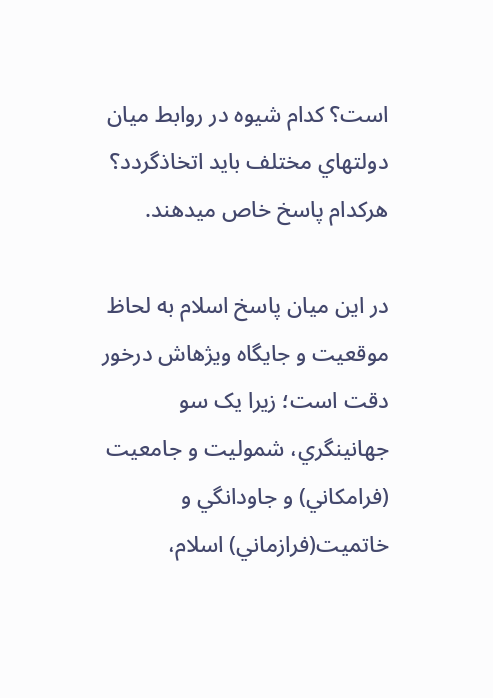است؟ كدام شيوه در روابط ميان دولتهاي مختلف بايد اتخاذگردد؟ هركدام پاسخ خاص ميدهند.

در اين ميان پاسخ اسلام به لحاظ موقعيت و جايگاه ويژهاش درخور دقت است؛ زيرا يک سو جهانينگري، شموليت و جامعيت (فرامكاني) و جاودانگي و خاتميت(فرازماني) اسلام،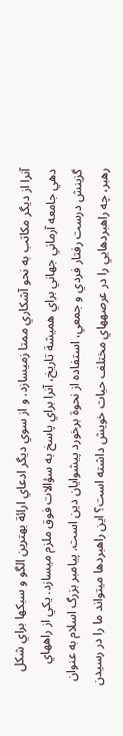آنرا از ديگر مكاتب به نحو آشكاري ممتا زميسازد. و از سوي ديگر ادعاي ارائة بهترين الگو و سبكها براي شكل دهي جامعه آرماني جهاني براي هميشة تاريخ، آنرا براي پاسخ به سؤالات فوق ملزم ميسازد. يكي از راههاي گزينش درست رفتار فردي و جمعي، استفاده از نحوة برخورد پيشوايان دين است. پيامبر بزرگ اسلام به عنوان رهبر، چه راهبردهايي را در عرصههاي مختلف حيات خويش داشته است؟ اين راهبردها ميتواند ما را در رسيدن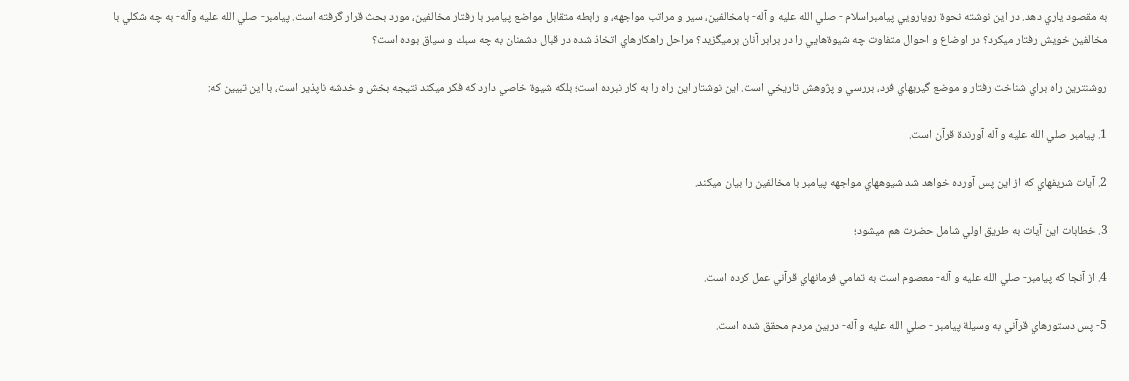به مقصود ياري دهد. در اين نوشته نحوة رويارويي پيامبراسلام - صلي الله عليه و آله- بامخالفين، سير و مراتب مواجهه، و رابطه متقابل مواضع پيامبر با رفتار مخالفين، مورد بحث قرار گرفته است. پيامبر- صلي الله عليه وآله- به چه شكلي با مخالفين خويش رفتار ميكرد؟ در اوضاع و احوال متفاوت چه شيوةهايي را در برابر آنان برميگزيد؟ مراحل راهكارهاي اتخاذ شده در قبال دشمنان به چه سبك و سياق بوده است؟

روشنترين راه براي شناخت رفتار و موضع گيريهاي فرد، بررسي و پژوهش تاريخي است. اين نوشتار اين راه را به کار نبرده است؛ بلكه شيوة خاصي دارد كه فكر ميكند نتيجه بخش و خدشه ناپذير است، با اين تبيين كه:

1. پيامبر صلي الله عليه و آله آورندة قرآن است.

2. آيات شريفهاي كه از اين پس آورده خواهد شد شيوههاي مواجهه پيامبر با مخالفين را بيان ميكند.

3. خطابات اين آيات به طريق اولي شامل حضرت هم ميشود؛

4. از آنجا كه پيامبر- صلي الله عليه و آله- معصوم است به تمامي فرمانهاي قرآني عمل كرده است.

5- پس دستورهاي قرآني به وسيلة پيامبر - صلي الله عليه و آله- دربين مردم محقق شده است.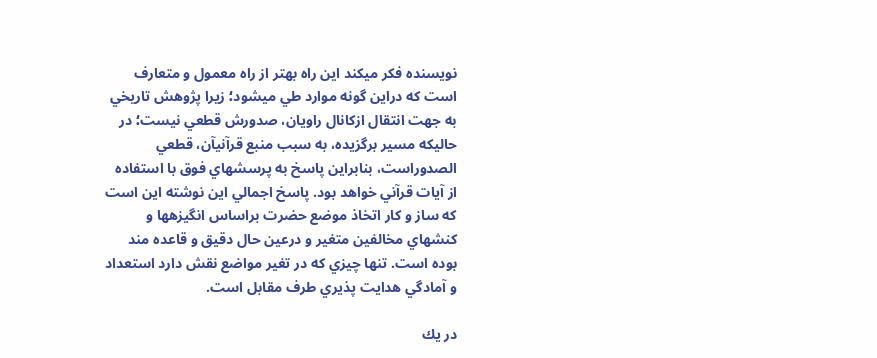نويسنده فكر ميكند اين راه بهتر از راه معمول و متعارف است كه دراين گونه موارد طي ميشود؛ زيرا پژوهش تاريخي به جهت انتقال ازکانال راويان، صدورش قطعي نيست؛ در حاليكه مسير برگزيده، به سبب منبع قرآنيآن، قطعي الصدوراست، بنابراين پاسخ به پرسشهاي فوق با استفاده از آيات قرآني خواهد بود. پاسخ اجمالي اين نوشته اين است كه ساز و كار اتخاذ موضع حضرت براساس انگيزهها و كنشهاي مخالفين متغير و درعين حال دقيق و قاعده مند بوده است. تنها چيزي كه در تغير مواضع نقش دارد استعداد و آمادگي هدايت پذيري طرف مقابل است.

در يك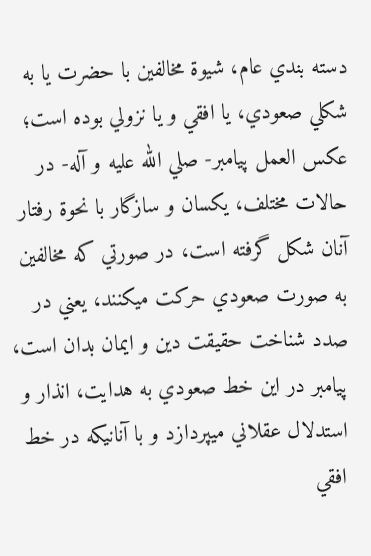دسته بندي عام، شيوة مخالفين با حضرت يا به شكلي صعودي، يا افقي و يا نزولي بوده است؛ عكس العمل پيامبر- صلي الله عليه و آله- در حالات مختلف، يكسان و سازگار با نحوة رفتار آنان شكل گرفته است، در صورتي كه مخالفين به صورت صعودي حركت ميكنند، يعني در صدد شناخت حقيقت دين و ايمان بدان است، پيامبر در اين خط صعودي به هدايت، انذار و استدلال عقلاني ميپردازد و با آنانيكه در خط افقي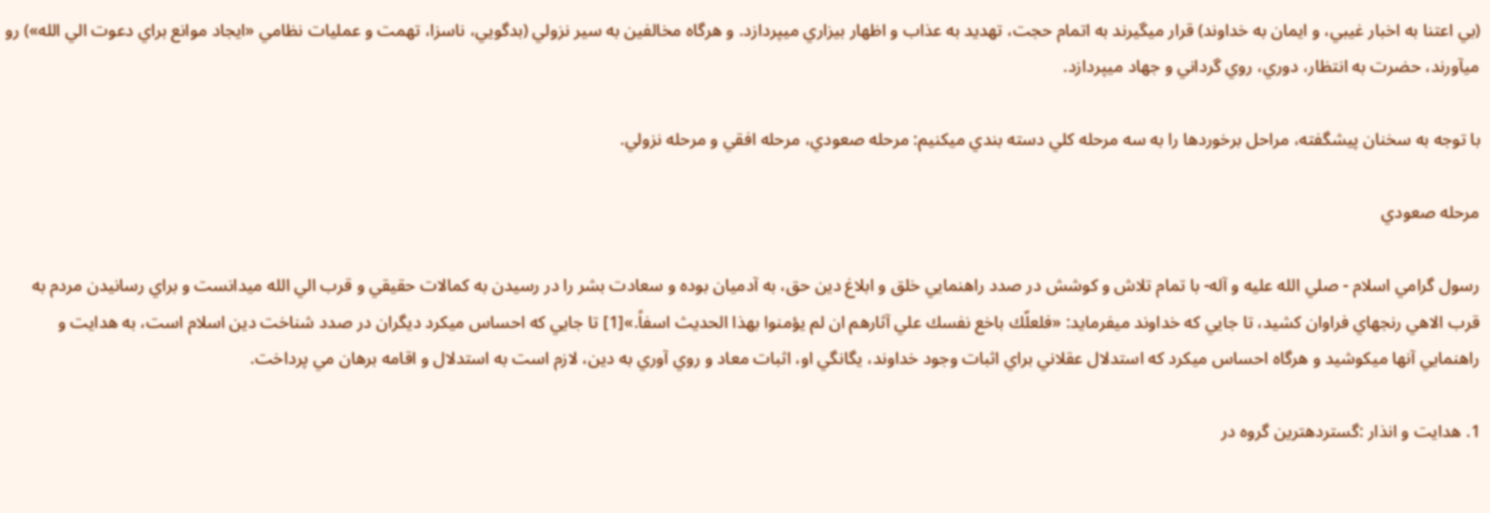(بي اعتنا به اخبار غيبي، و ايمان به خداوند) قرار ميگيرند به اتمام حجت، تهديد به عذاب و اظهار بيزاري ميپردازد. و هرگاه مخالفين به سير نزولي (بدگويي، ناسزا، تهمت و عمليات نظامي «ايجاد موانع براي دعوت الي الله») رو ميآورند، حضرت به انتظار، دوري، روي گرداني و جهاد ميپردازد.

با توجه به سخنان پيشگفته، مراحل برخوردها را به سه مرحله كلي دسته بندي ميكنيم: مرحله صعودي، مرحله افقي و مرحله نزولي.

مرحله صعودي

رسول گرامي اسلام - صلي الله عليه و آله- با تمام تلاش و كوشش در صدد راهنمايي خلق و ابلاغ دين حق، به آدميان بوده و سعادت بشر را در رسيدن به كمالات حقيقي و قرب الي الله ميدانست و براي رسانيدن مردم به قرب الاهي رنجهاي فراوان كشيد، تا جايي كه خداوند ميفرمايد: «فلعلّك باخع نفسك علي آثارهم ان لم يؤمنوا بهذا الحديث اسفاً.»[1] تا جايي كه احساس ميكرد ديگران در صدد شناخت دين اسلام است، به هدايت و راهنمايي آنها ميكوشيد و هرگاه احساس ميكرد كه استدلال عقلاني براي اثبات وجود خداوند، يگانگي او، اثبات معاد و روي آوري به دين، لازم است به استدلال و اقامه برهان مي پرداخت.

1. هدايت و انذار :گستردهترين گروه در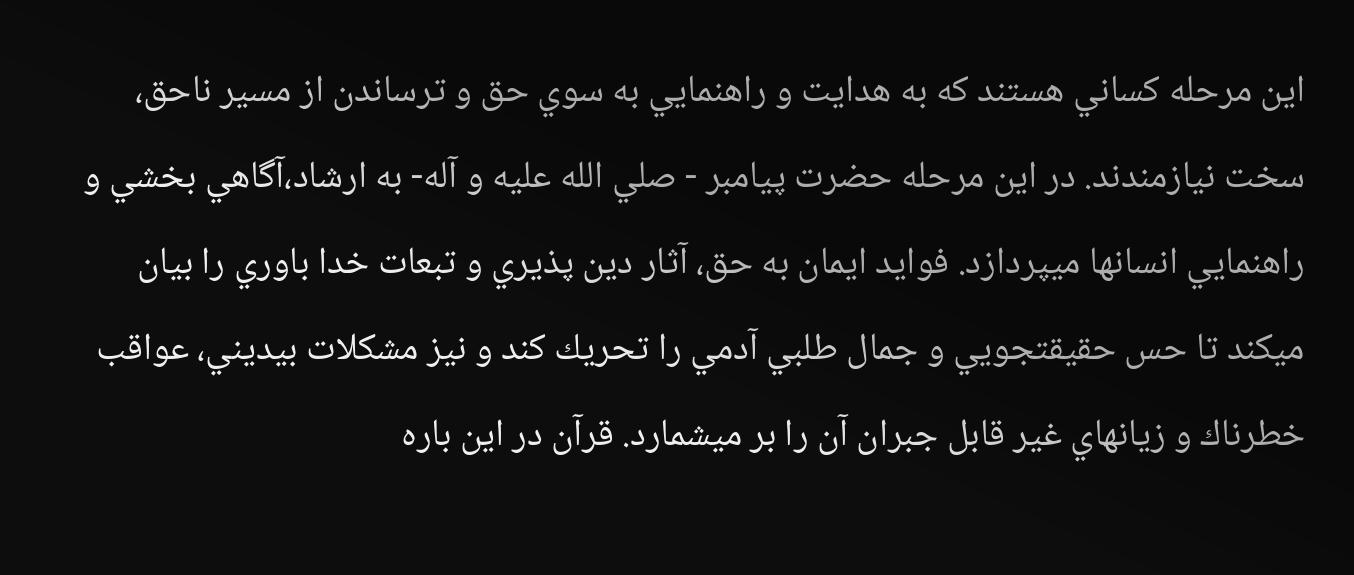اين مرحله كساني هستند كه به هدايت و راهنمايي به سوي حق و ترساندن از مسير ناحق، سخت نيازمندند. در اين مرحله حضرت پيامبر - صلي الله عليه و آله- به ارشاد،آگاهي بخشي و راهنمايي انسانها ميپردازد. فوايد ايمان به حق، آثار دين پذيري و تبعات خدا باوري را بيان ميكند تا حس حقيقتجويي و جمال طلبي آدمي را تحريك كند و نيز مشكلات بيديني، عواقب خطرناك و زيانهاي غير قابل جبران آن را بر ميشمارد. قرآن در اين باره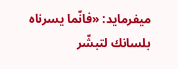ميفرمايد: «فانّما يسرناه بلسانك لتبشّر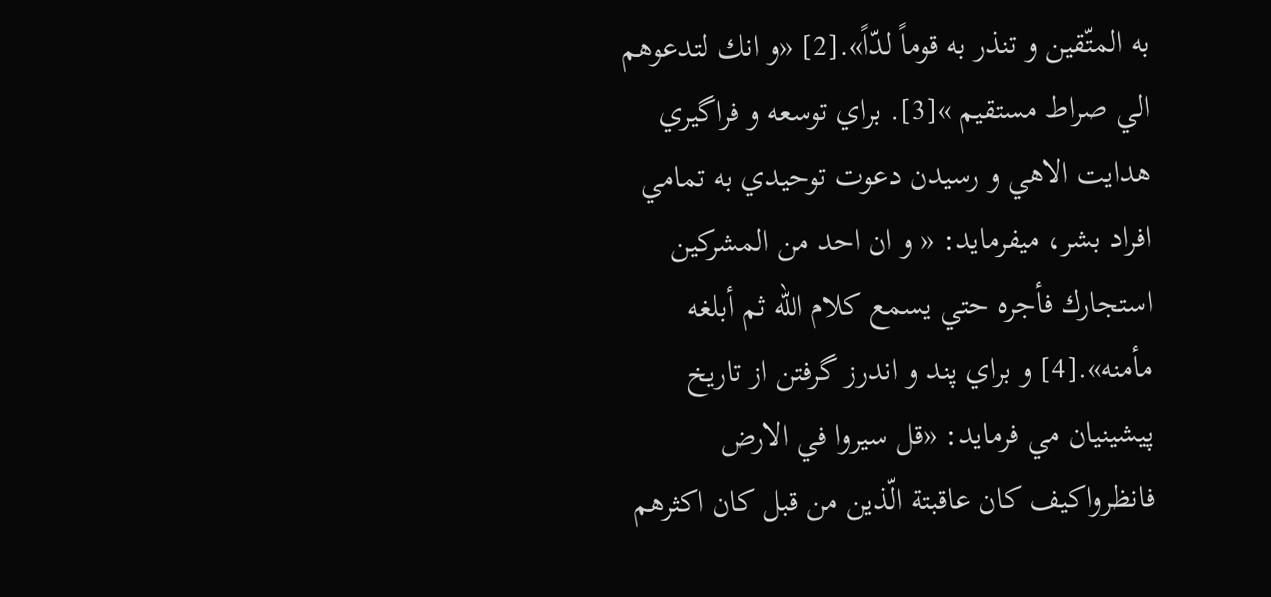به المتّقين و تنذر به قوماً لدّاً».[2] «و انك لتدعوهم الي صراط مستقيم »[3]. براي توسعه و فراگيري هدايت الاهي و رسيدن دعوت توحيدي به تمامي افراد بشر، ميفرمايد: « و ان احد من المشركين استجارك فأجره حتي يسمع كلام الله ثم أبلغه مأمنه».[4] و براي پند و اندرز گرفتن از تاريخ پيشينيان مي فرمايد: «قل سيروا في الارض فانظرواكيف كان عاقبتة الّذين من قبل كان اكثرهم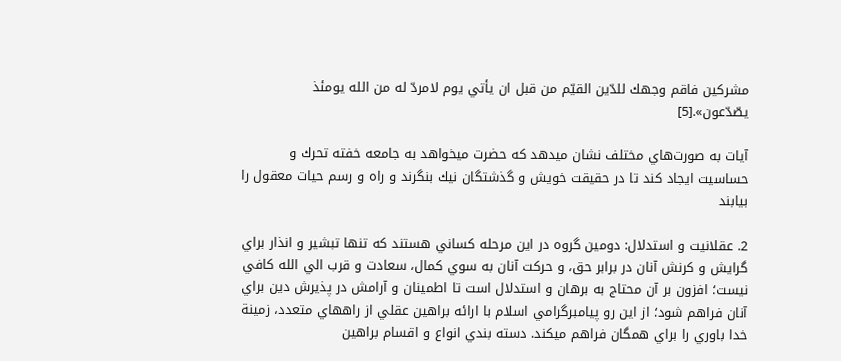مشركين فاقم وجهك للدّين القيّم من قبل ان يأتي يوم لامردّ له من الله يومئذ يصّدّعون».[5]

آيات به صورت‌هاي مختلف نشان ميدهد كه حضرت ميخواهد به جامعه خفته تحرك و حساسيت ايجاد كند تا در حقيقت خويش و گذشتگان نيك بنگرند و راه و رسم حيات معقول را بيابند

2. عقلانيت و استدلال: دومين گروه در اين مرحله كساني هستند كه تنها تبشير و انذار براي گرايش و كرنش آنان در برابر حق، و حركت آنان به سوي كمال، سعادت و قرب الي الله كافي نيست؛ افزون بر آن محتاج به برهان و استدلال است تا اطمينان و آرامش در پذيرش دين براي آنان فراهم شود؛ از اين رو پيامبرگرامي اسلام با ارائه براهين عقلي از راههاي متعدد، زمينة خدا باوري را براي همگان فراهم ميكند. دسته بندي انواع و اقسام براهين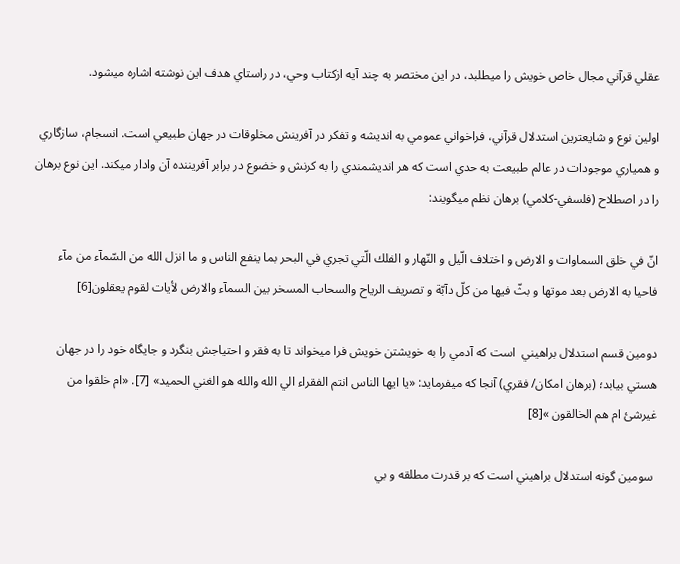عقلي قرآني مجال خاص خويش را ميطلبد، در اين مختصر به چند آيه ازكتاب وحي، در راستاي هدف اين نوشته اشاره ميشود.

اولين نوع و شايعترين استدلال قرآني، فراخواني عمومي به انديشه و تفكر در آفرينش مخلوقات در جهان طبيعي است. انسجام، سازگاري و همياري موجودات در عالم طبيعت به حدي است كه هر انديشمندي را به كرنش و خضوع در برابر آفريننده آن وادار ميكند. اين نوع برهان را در اصطلاح (فلسفي-كلامي) برهان نظم ميگويند:

انّ في خلق السماوات و الارض و اختلاف الّيل و النّهار و الفلك الّتي تجري في البحر بما ينفع الناس و ما انزل الله من السّمآء من مآء فاحيا به الارض بعد موتها و بثّ فيها من كلّ دآبّة و تصريف الرياح والسحاب المسخر بين السمآء والارض لأيات لقوم يعقلون[6]

دومين قسم استدلال براهيني  است كه آدمي را به خويشتن خويش فرا ميخواند تا به فقر و احتياجش بنگرد و جايگاه خود را در جهان هستي بيابد؛ (برهان امكان/ فقري) آنجا كه ميفرمايد: «يا ايها الناس انتم الفقراء الي الله والله هو الغني الحميد» [7]. «ام خلقوا من غيرشئ ام هم الخالقون »[8]

 سومين گونه استدلال براهيني است كه بر قدرت مطلقه و بي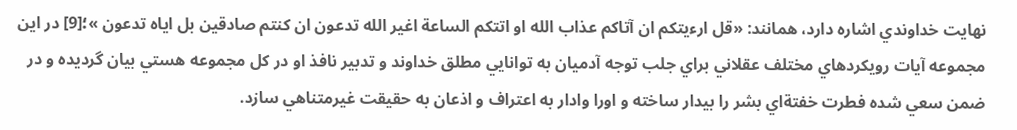نهايت خداوندي اشاره دارد، همانند: «قل ارءيتكم ان آتاكم عذاب الله او اتتكم الساعة اغير الله تدعون ان كنتم صادقين بل اياه تدعون »؛[9] در اين مجموعه آيات رويكردهاي مختلف عقلاني براي جلب توجه آدميان به توانايي مطلق خداوند و تدبير نافذ او در كل مجموعه هستي بيان گرديده و در ضمن سعي شده فطرت خفتةاي بشر را بيدار ساخته و اورا وادار به اعتراف و اذعان به حقيقت غيرمتناهي سازد.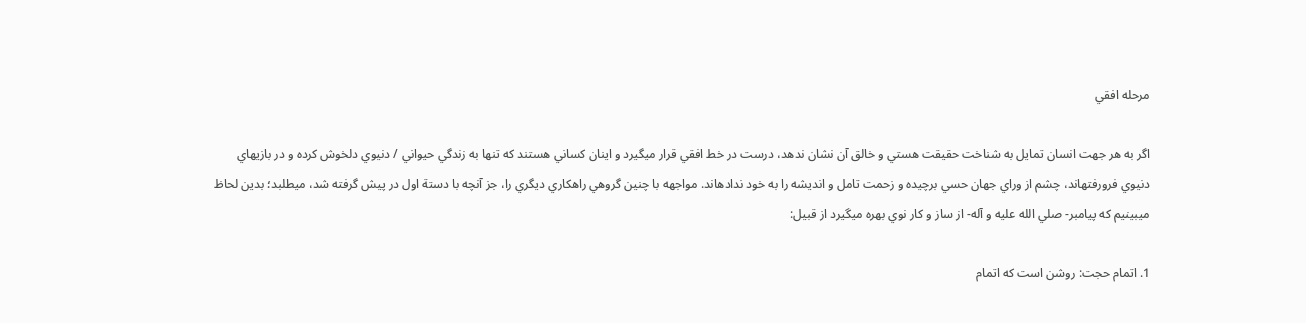مرحله افقي

اگر به هر جهت انسان تمايل به شناخت حقيقت هستي و خالق آن نشان ندهد، درست در خط افقي قرار ميگيرد و اينان كساني هستند كه تنها به زندگي حيواني / دنيوي دلخوش كرده و در بازيهاي دنيوي فرورفتهاند، چشم از وراي جهان حسي برچيده و زحمت تامل و انديشه را به خود ندادهاند. مواجهه با چنين گروهي راهكاري ديگري را، جز آنچه با دستة اول در پيش گرفته شد، ميطلبد؛ بدين لحاظ ميبينيم كه پيامبر- صلي الله عليه و آله- از ساز و كار نوي بهره ميگيرد از قبيل:

1. اتمام حجت: روشن است كه اتمام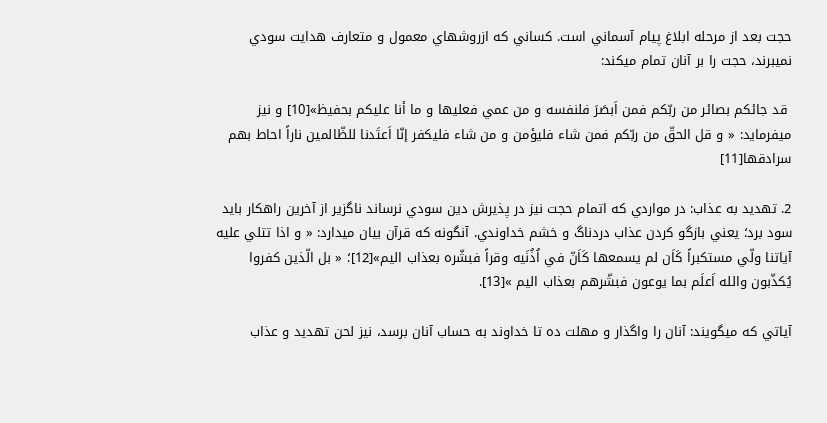حجت بعد از مرحله ابلاغ پيام آسماني است. كساني كه ازروشهاي معمول و متعارف هدايت سودي نميبرند، حجت را بر آنان تمام ميكند:

 قد جائكم بصائر من ربّكم فمن اَبصَرَ فلنفسه و من عمي فعليها و ما أنا عليكم بحفيظ»[10] و نيز ميفرمايد: « و قل الحقّ من ربّكم فمن شاء فليؤمن و من شاء فليكفر إنّا اَعتَدنا للظّالمين ناراً احاط بهم سرادقها[11]

2. تهديد به عذاب: در مواردي كه اتمام حجت نيز در پذيرش دين سودي نرساند ناگزير از آخرين راهكار بايد سود برد؛ يعني بازگو كردن عذاب دردناگ و خشم خداوندي. آنگونه كه قرآن بيان ميدارد: « و اذا تتلي عليه آياتنا ولّي مستكبراً كَاَن لم يسمعها كَاَنّ في اُذُنَيه وقراً فبشّره بعذاب اليم»[12]؛ « بل الّذين كفروا يُكذّبون والله اَعلَم بما يوعون فبشّرهم بعذاب اليم »[13].

آياتي كه ميگويند: آنان را واگذار و مهلت ده تا خداوند به حساب آنان برسد، نيز لحن تهديد و عذاب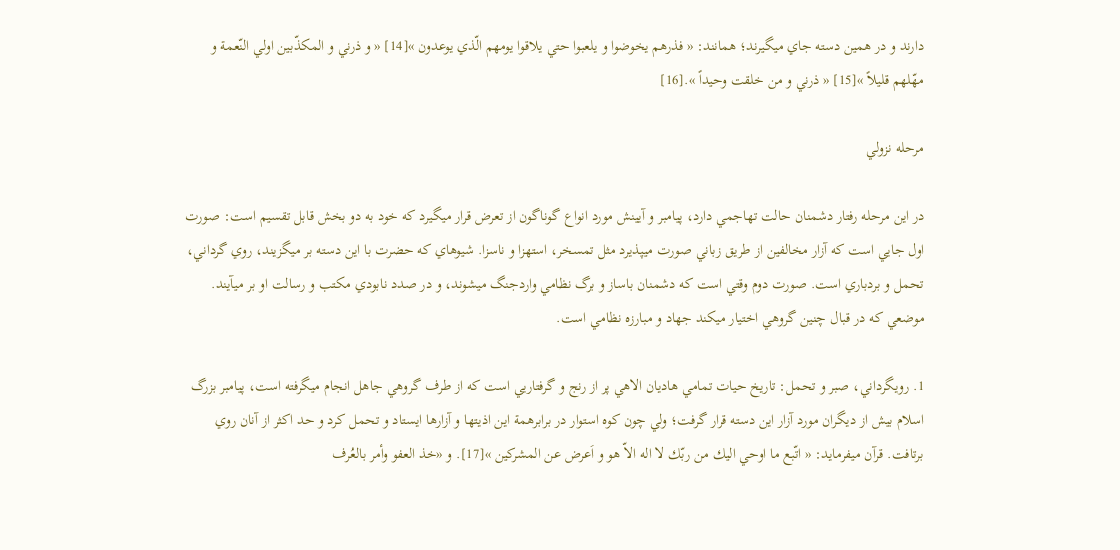دارند و در همين دسته جاي ميگيرند؛ همانند: « فذرهم يخوضوا و يلعبوا حتي يلاقوا يومهم الّذي يوعدون »[14] « و ذرني و المكذّبين اولي النّعمة و مهّلهم قليلاً »[15] « ذرني و من خلقت وحيداً ».[16]

مرحله نزولي

در اين مرحله رفتار دشمنان حالت تهاجمي دارد، پيامبر و آيينش مورد انواع گوناگون از تعرض قرار ميگيرد كه خود به دو بخش قابل تقسيم است: صورت اول جايي است كه آزار مخالفين از طريق زباني صورت ميپذيرد مثل تمسخر، استهزا و ناسزا. شيوهاي كه حضرت با اين دسته بر ميگزيند، روي گرداني، تحمل و بردباري است. صورت دوم وقتي است كه دشمنان باساز و برگ نظامي واردجنگ ميشوند، و در صدد نابودي مكتب و رسالت او بر ميآيند. موضعي كه در قبال چنين گروهي اختيار ميكند جهاد و مبارزه نظامي است.

1. رويگرداني، صبر و تحمل: تاريخ حيات تمامي هاديان الاهي پر از رنج و گرفتاريي است كه از طرف گروهي جاهل انجام ميگرفته است، پيامبر بزرگ اسلام بيش از ديگران مورد آزار اين دسته قرار گرفت؛ ولي چون كوه استوار در برابرهمة اين اذيتها و آزارها ايستاد و تحمل كرد و حد اكثر از آنان روي برتافت. قرآن ميفرمايد: « اتّبع ما اوحي اليك من ربّك لا اله الاّ هو و اَعرض عن المشركين »[17]. و «خذ العفو وأمر بالعُرف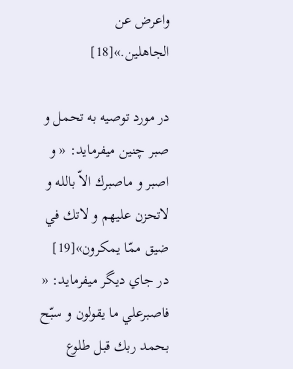واعرض عن الجاهلين.»[18]

در مورد توصيه به تحمل و صبر چنين ميفرمايد: « و اصبر و ماصبرك الاّ بالله و لاتحزن عليهم و لاتك في ضيق ممّا يمكرون»[19] در جاي ديگر ميفرمايد: « فاصبرعلي ما يقولون و سبّح بحمد ربك قبل طلوع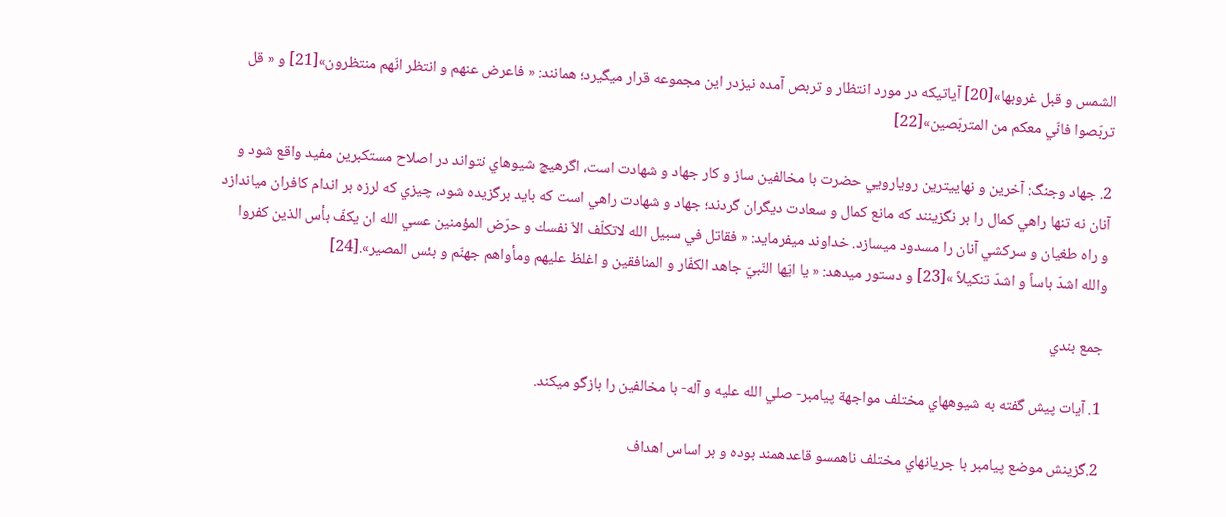الشمس و قبل غروبها»[20] آياتيكه در مورد انتظار و تربص آمده نيزدر اين مجموعه قرار ميگيرد؛ همانند: « فاعرض عنهم و انتظر انّهم منتظرون»[21] و « قل تربّصوا فانّي معكم من المتربّصين»[22]

2. جهاد وجنگ: آخرين و نهاييترين رويارويي حضرت با مخالفين ساز و كار جهاد و شهادت است، اگرهيچ شيوهاي نتواند در اصلاح مستكبرين مفيد واقع شود و آنان نه تنها راهي كمال را بر نگزينند كه مانع كمال و سعادت ديگران گردند؛ جهاد و شهادت راهي است كه بايد برگزيده شود، چيزي كه لرزه بر اندام کافران مياندازد و راه طغيان و سركشي آنان را مسدود ميسازد. خداوند ميفرمايد: « فقاتل في سبيل الله لاتكلّف الاّ نفسك و حرّض المؤمنين عسي الله ان يكفّ بأس الذين كفروا والله اشدّ باساً و اشدّ تنكيلاً »[23] و دستور ميدهد: « يا ايّها النّبيّ جاهد الكفّار و المنافقين و اغلظ عليهم ومأواهم جهنّم و بئس المصير».[24]

جمع بندي

1. آيات پيش گفته به شيوههاي مختلف مواجهة پيامبر- صلي الله عليه و آله- با مخالفين را بازگو ميكند.

2.گزينش موضع پيامبر با جريانهاي مختلف ناهمسو قاعدهمند بوده و بر اساس اهداف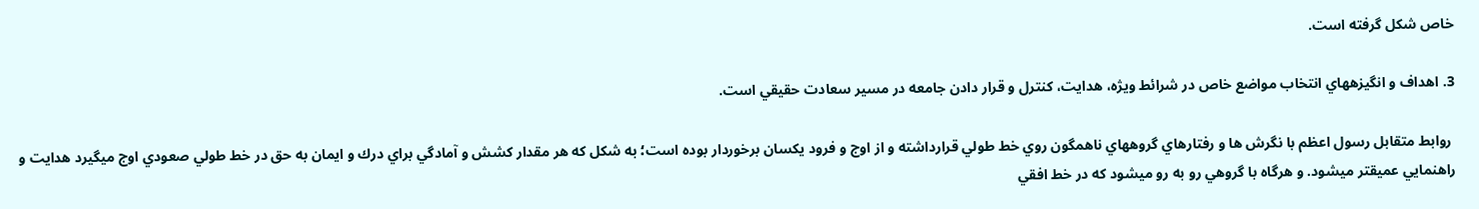خاص شكل گرفته است.

3. اهداف و انگيزههاي انتخاب مواضع خاص در شرائط ويژه، هدايت، كنترل و قرار دادن جامعه در مسير سعادت حقيقي است.

 روابط متقابل رسول اعظم با نگرش ها و رفتارهاي گروههاي ناهمگون روي خط طولي قرارداشته و از اوج و فرود يكسان برخوردار بوده است؛ به شكل كه هر مقدار كشش و آمادگي براي درك و ايمان به حق در خط طولي صعودي اوج ميگيرد هدايت و راهنمايي عميقتر ميشود. و هرگاه با گروهي رو به رو ميشود كه در خط افقي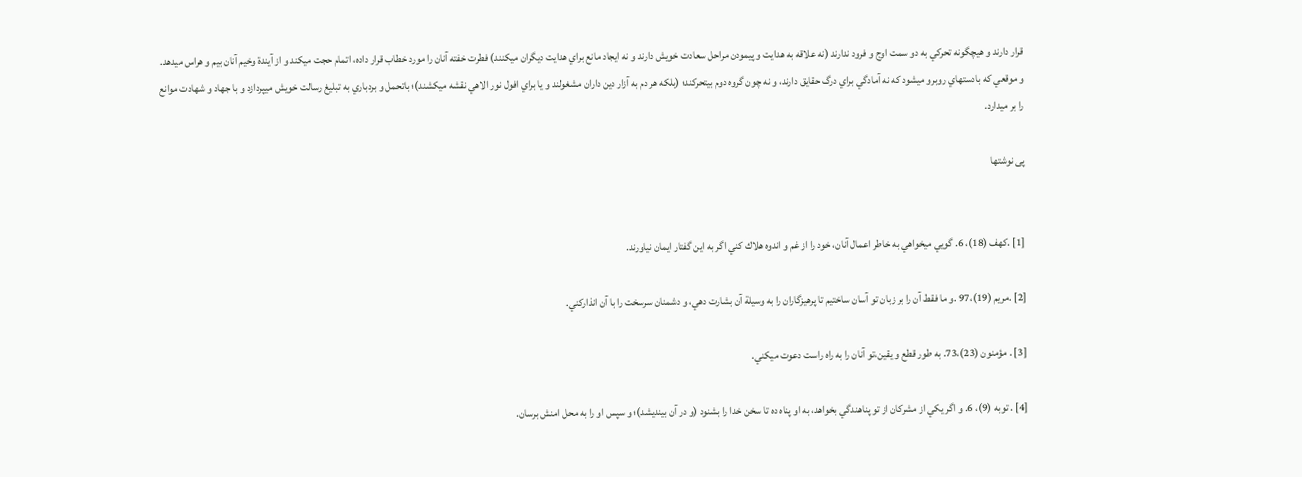قرار دارند و هيچگونه تحركي به دو سمت اوج و فرود ندارند (نه علاقه به هدايت و پيمودن مراحل سعادت خويش دارند و نه ايجاد مانع براي هدايت ديگران ميكنند) فطرت خفته آنان را مورد خطاب قرار داده، اتمام حجت ميكند و از آيندة وخيم آنان بيم و هراس ميدهد. و موقعي كه بادستهاي روبرو ميشود كه نه آمادگي براي درگ حقايق دارند، و نه چون گروه دوم بيتحركند؛ (بلكه هر دم به آزار دين داران مشغولند و يا براي افول نور الاهي نقشه ميكشند)؛ باتحمل و بردباري به تبليغ رسالت خويش ميپردازد و با جهاد و شهادت موانع را بر ميدارد.

پی نوشتها


[1] .كهف (18)، 6. گويي ميخواهي به خاطر اعمال آنان، خود را از غم و اندوه هلاك كني اگر به اين گفتار ايمان نياورند.

[2] .مريم (19)،97 .و ما فقط آن را بر زبان تو آسان ساختيم تا پرهيزگاران را به وسيلة آن بشارت دهي، و دشمنان سرسخت را با آن انذاركني.

[3] . مؤمنون (23)،73. به طور قطع و يقين،تو آنان را به راه راست دعوت ميكني.

[4] . توبه (9)، 6. و اگر يكي از مشركان از تو پناهندگي بخواهد، به او پناه ده تا سخن خدا را بشنود (و در آن بينديشد)؛ و سپس او را به محل امنش برسان.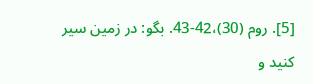[5]. روم (30)،42-43. بگو: در زمين سير كنيد و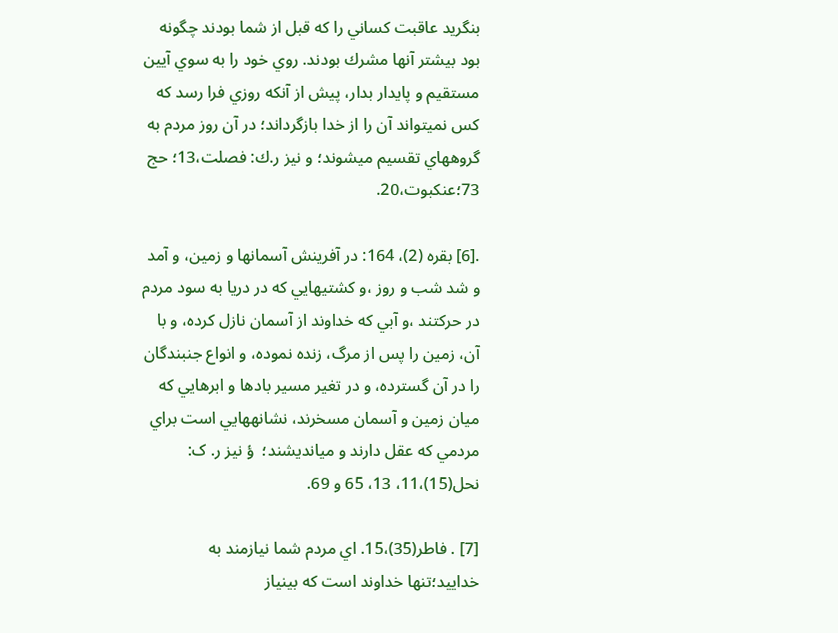بنگريد عاقبت كساني را كه قبل از شما بودند چگونه بود بيشتر آنها مشرك بودند. روي خود را به سوي آيين مستقيم و پايدار بدار، پيش از آنكه روزي فرا رسد كه كس نميتواند آن را از خدا بازگرداند؛ در آن روز مردم به گروههاي تقسيم ميشوند؛ و نيز ر.ك: فصلت،13؛ حج 73؛عنكبوت،20.

.[6] بقره (2)، 164: در آفرينش آسمانها و زمين، و آمد و شد شب و روز ،و كشتيهايي كه در دريا به سود مردم در حركتند ،و آبي كه خداوند از آسمان نازل كرده، و با آن، زمين را پس از مرگ، زنده نموده، و انواع جنبندگان را در آن گسترده، و در تغير مسير بادها و ابرهايي كه ميان زمين و آسمان مسخرند، نشانههايي است براي مردمي كه عقل دارند و ميانديشند؛  ؤ نيز ر. ک: نحل(15)،11، 13، 65 و 69.

[7] . فاطر(35)،15. اي مردم شما نيازمند به خداييد؛تنها خداوند است كه بينياز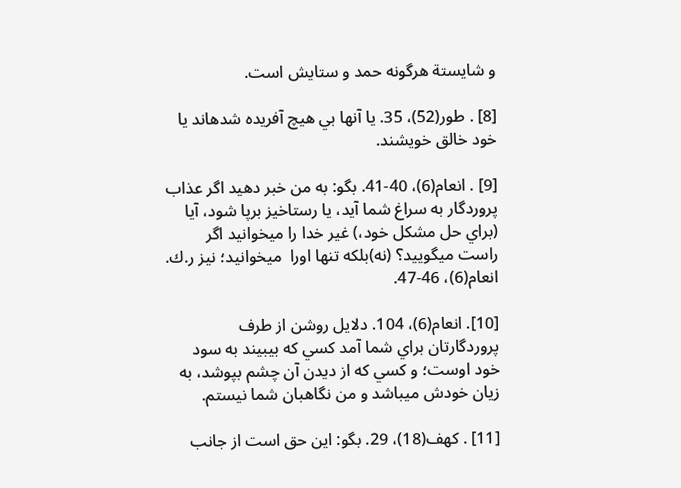و شايستة هرگونه حمد و ستايش است.

[8] . طور(52)، 35. يا آنها بي هيچ آفريده شدهاند يا خود خالق خويشند.

[9] . انعام(6)، 40-41. بگو: به من خبر دهيد اگر عذاب پروردگار به سراغ شما آيد، يا رستاخيز برپا شود، آيا (براي حل مشكل خود،) غير خدا را ميخوانيد اگر راست ميگوييد؟ (نه)بلكه تنها اورا  ميخوانيد؛ نيز ر.ك. انعام(6)، 46-47.

[10]. انعام(6)، 104. دلايل روشن از طرف پروردگارتان براي شما آمد كسي كه بيبيند به سود خود اوست؛ و كسي كه از ديدن آن چشم بپوشد، به زيان خودش ميباشد و من نگاهبان شما نيستم.

[11] . كهف(18)، 29. بگو: اين حق است از جانب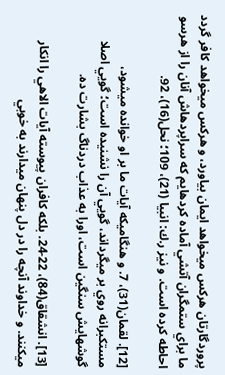پروردگارتان هركس ميخواهد ايمان بياورد، و هركس ميخواهد كافر گردد ما براي ستمگران آتشي آماده كردهايم كه سراپردهاش آنان را از هرسو احاطه كرده است. و نيز ر.ك: انبيا (21)، 109؛ نحل(16)، 92.

[12]. لقمان(31)، 7. و هنگاميكه آيات ما بر او خوانده ميشود، مستكبرانه روي بر ميگرداند، گويي آن را نشنيده است؛ گويي اصلا گوشهايش سنگين است، اورا به عذاب دردناگ بشارت ده.

[13]. انشقاق(84)، 22-24. بلكه كافران پيوسته آيات الاهي را انكار ميكنند. و خداوند آنچه را در دل پنهان ميدارند به خوبي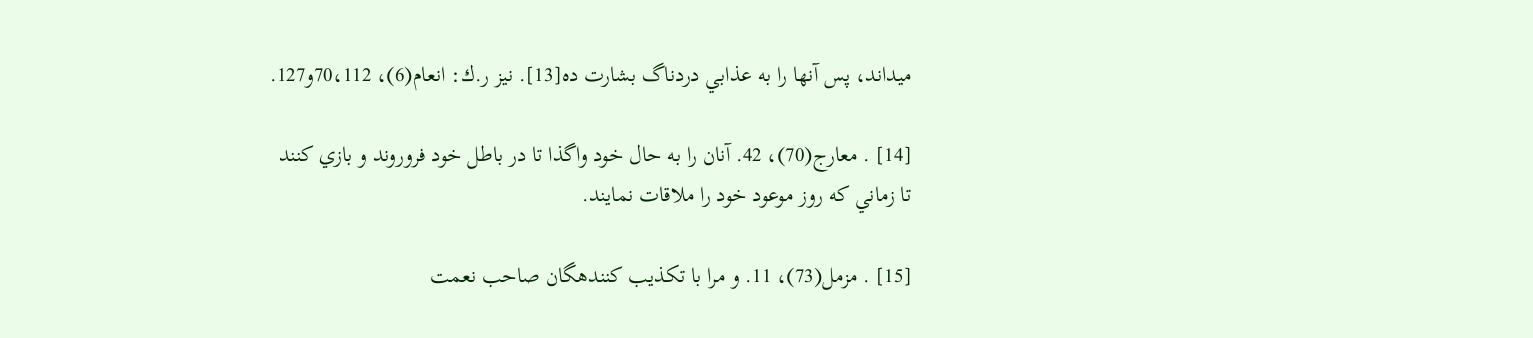ميداند، پس آنها را به عذابي دردناگ بشارت ده[13]. نيز ر.ك: انعام(6)، 70،112و127.

[14] . معارج(70)، 42. آنان را به حال خود واگذا تا در باطل خود فروروند و بازي كنند تا زماني كه روز موعود خود را ملاقات نمايند.

[15] . مزمل(73)، 11. و مرا با تكذيب كنندهگان صاحب نعمت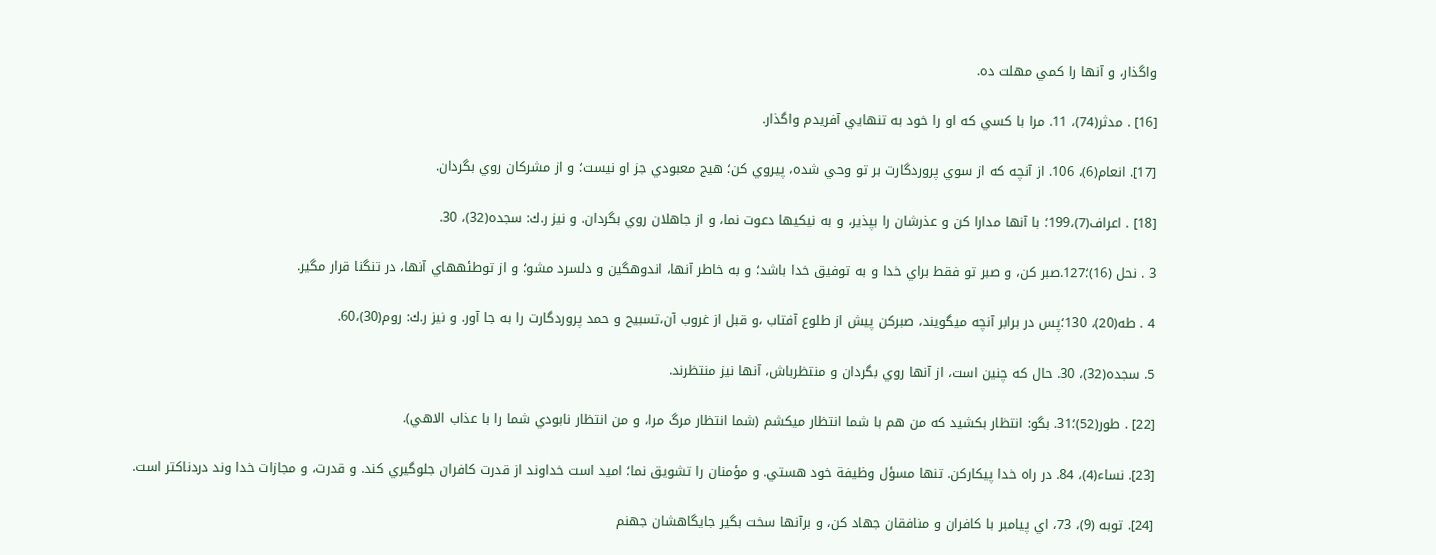واگذار، و آنها را كمي مهلت ده.

[16] . مدثر(74)، 11. مرا با كسي كه او را خود به تنهايي آفريدم واگذار.

[17]. انعام(6)، 106. از آنچه كه از سوي پروردگارت بر تو وحي شده، پيروي كن؛ هيج معبودي جز او نيست؛ و از مشركان روي بگردان.

[18] . اعراف(7)،199؛ با آنها مدارا كن و عذرشان را بپذير، و به نيكيها دعوت نما، و از جاهلان روي بگردان. و نيز ر.ك: سجده(32)، 30.

3 . نحل (16)؛127.صبر كن، و صبر تو فقط براي خدا و به توفيق خدا باشد؛ و به خاطر آنها، اندوهگين و دلسرد مشو؛ و از توطئههاي آنها، در تنگنا قرار مگير.

4 . طه(20)، 130؛پس در برابر آنچه ميگويند، صبركن پيش از طلوع آفتاب ،و قبل از غروب آن،تسبيح و حمد پروردگارت را به جا آور. و نيز ر.ك: روم(30)،60.

5. سجده(32)، 30. حال كه چنين است، از آنها روي بگردان و منتظرباش، آنها نيز منتظرند.

[22] . طور(52)؛31. بگو: انتظار بكشيد كه من هم با شما انتظار ميكشم (شما انتظار مرگ مرا، و من انتظار نابودي شما را با عذاب الاهي).

[23]. نساء(4)، 84. در راه خدا پيكاركن. تنها مسؤل وظيفة خود هستي. و مؤمنان را تشويق نما؛ اميد است خداوند از قدرت كافران جلوگيري كند. و قدرت، و مجازات خدا وند دردناكتر است.

[24]. توبه (9)، 73، اي ‌پيامبر با كافران و منافقان جهاد كن، و برآنها سخت بگير جايگاهشان جهنم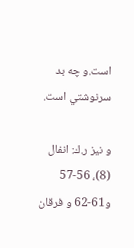است.و چه بد سرنوشتي است.

و نيز ر.ك: انفال (8)، 56-57 و61-62 و فرقان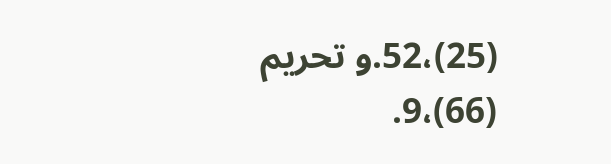(25)،52.و تحريم (66)،9.